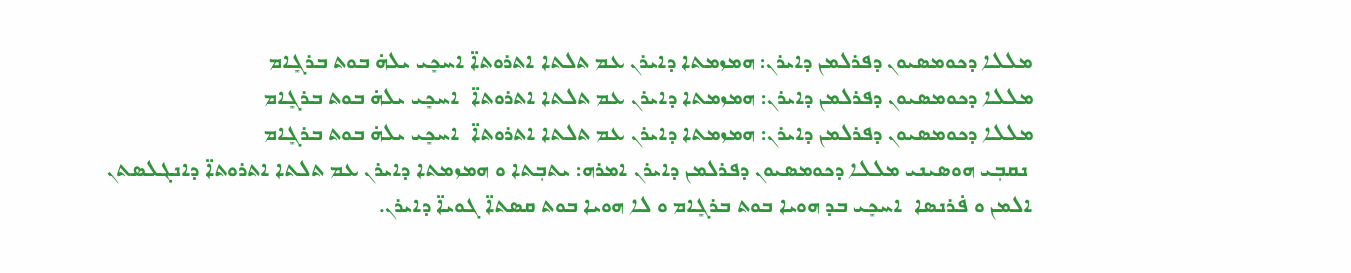ܡܠܠܐ ܕܟܘܡܣܝܘܢ ܕܦܪܠܡܢ ܕܐܝܪܢ: ܗܡܙܡܬܐ ܕܐܝܪܢ ܥܡ ܬܠܬܐ ܐܬܪܘܬܐ̈ ܐܚܟܻܝ ܝܠܗ̇ ܒܘܬ ܒܪܓܻܐܡ
ܡܠܠܐ ܕܟܘܡܣܝܘܢ ܕܦܪܠܡܢ ܕܐܝܪܢ: ܗܡܙܡܬܐ ܕܐܝܪܢ ܥܡ ܬܠܬܐ ܐܬܪܘܬܐ̈  ܐܚܟܻܝ ܝܠܗ̇ ܒܘܬ ܒܪܓܻܐܡ
ܡܠܠܐ ܕܟܘܡܣܝܘܢ ܕܦܪܠܡܢ ܕܐܝܪܢ: ܗܡܙܡܬܐ ܕܐܝܪܢ ܥܡ ܬܠܬܐ ܐܬܪܘܬܐ̈  ܐܚܟܻܝ ܝܠܗ̇ ܒܘܬ ܒܪܓܻܐܡ
 ܢܩܒܼܝ ܗܘܣܝܢܝ ܡܠܠܐ ܕܟܘܡܣܝܘܢ ܕܦܪܠܡܢ ܕܐܝܪܢ ܐܡܪܗ: ܝܬܒܼܬܐ ܘ ܗܡܙܡܬܐ ܕܐܝܪܢ ܥܡ ܬܠܬܐ ܐܬܪܘܬܐ̈ ܕܐܢܓܠܣܬܢ ܐܠܡܢ ܘ ܦ̇ܪܢܣܐ  ܐܚܟܻܝ ܒܕ ܗܘܝܐ ܒܘܬ ܒܪܓܻܐܡ ܘ ܠܐ ܗܘܝܐ ܒܘܬ ܩܣܬܐ̈ ܓܘܝܐ̈ ܕܐܝܪܢ.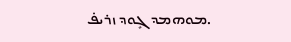.ܡܘܗܡܕ ܓܻܘܕ ܙܪܝܦ̇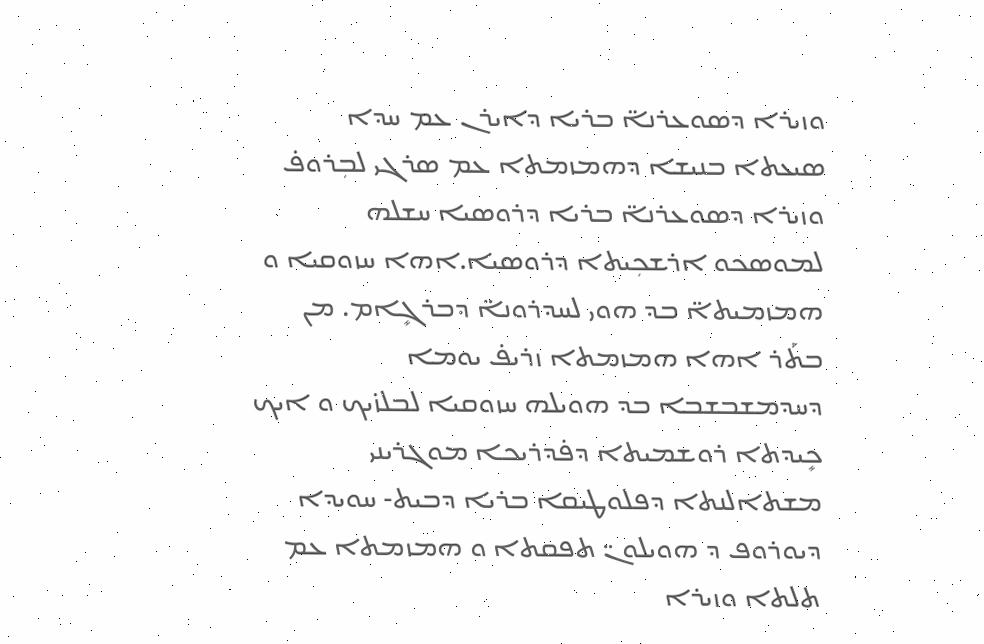ܘܙܝܪܐ ܕܣܘܥܪܢܐ̈ ܒܪܝܐ ܕܐܝܪܢ ܥܡ ܚܕܐ ܣܝܥܬܐ ܒܢܝܫܐ ܕܗܡܙܡܬܐ ܥܡ ܣܪܓܝ ܠܒܼܪܘܦ̇ ܘܙܝܪܐ ܕܣܘܥܪܢܐ̈ ܒܪܝܐ ܕܪܘܣܝܐ ܚܫܠܗ ܠܡܘܣܟܘ ܐܪܫܟܼܝܬܐ ܕܪܘܣܝܐ.ܐܗܐ ܚܙܘܩܝܐ ܘ ܗܡܙܡܝܬܐ̈ ܒܕ ܗܘܝ ܠܚܕܪܘܢܐ̈ ܕܒܪܓܻܐܡ. ܡܢ ܒܬܰܪ ܐܗܐ ܗܡܙܡܬܐ ܙܪܝܦ̇ ܝܘܡܐ ܕܚܕܡܫܒܫܒܐ ܒܕ ܗܘܝܠܗ ܚܙܘܩܝܐ ܠܒܠܙ̇ܝܟ ܘ ܐܝܟ ܟܻܝܕܬܐ ܪܘܫܡܝܬܐ ܕܦ̇ܕܪܝܟܐ ܡܘܓܪܝܢܝ ܡܫܬܐܠܢܬܐ ܕܦܠܘܛܝܩܐ ܒܪܝܐ ܕܒܝܬ- ܚܘܝܕܐ ܕܝܘܪܘܦ ܕ ܗܘܝܠܘܢ̈ ܬܦܩܬܐ ܘ ܗܡܙܡܬܐ ܥܡ ܬܠܬܐ ܘܙܝܪܐ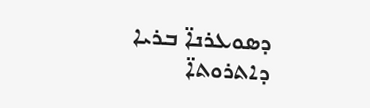ܕܣܘܥܪܢܐ̈ ܒܪܝܐ ܕܐܬܪܘܬܐ̈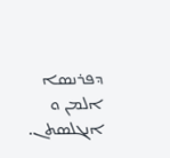ܕܦܪܢܣܐ ܐܠܡܢ ܘ ܐܢܓܠܣܬܢ.